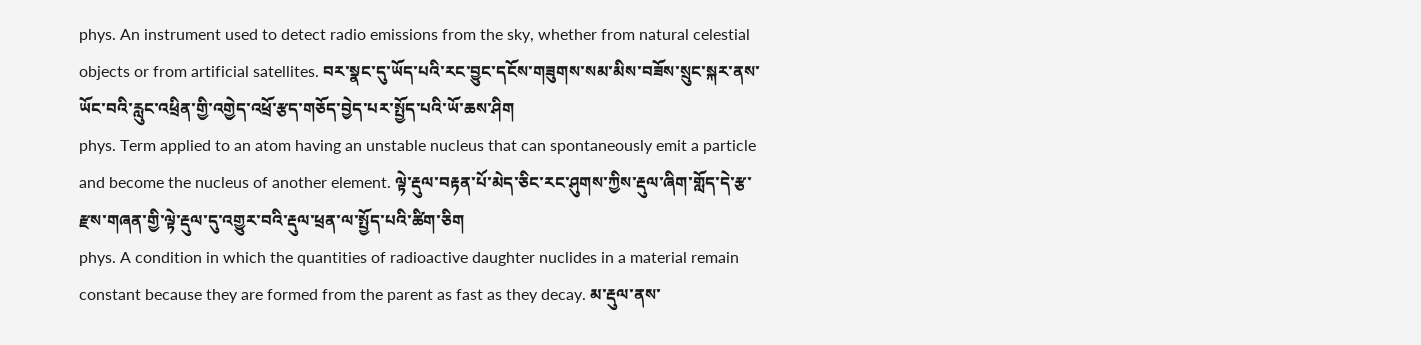phys. An instrument used to detect radio emissions from the sky, whether from natural celestial objects or from artificial satellites. བར་སྣང་དུ་ཡོད་པའི་རང་བྱུང་དངོས་གཟུགས་སམ་མིས་བཟོས་སྲུང་སྐར་ནས་ཡོང་བའི་རླུང་འཕྲིན་གྱི་འགྱེད་འཕྲོ་རྩད་གཅོད་བྱེད་པར་སྤྱོད་པའི་ཡོ་ཆས་ཤིག
phys. Term applied to an atom having an unstable nucleus that can spontaneously emit a particle and become the nucleus of another element. ལྟེ་རྡུལ་བརྟན་པོ་མེད་ཅིང་རང་ཤུགས་ཀྱིས་རྡུལ་ཞིག་གློད་དེ་རྩ་རྫས་གཞན་གྱི་ལྟེ་རྡུལ་དུ་འགྱུར་བའི་རྡུལ་ཕྲན་ལ་སྤྱོད་པའི་ཚིག་ཅིག
phys. A condition in which the quantities of radioactive daughter nuclides in a material remain constant because they are formed from the parent as fast as they decay. མ་རྡུལ་ནས་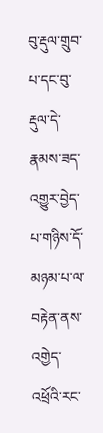བུ་རྡུལ་གྲུབ་པ་དང་བུ་རྡུལ་དེ་རྣམས་ཟད་འགྱུར་བྱེད་པ་གཉིས་དོ་མཉམ་པ་ལ་བརྟེན་ནས་འགྱེད་འཕྲོའི་རང་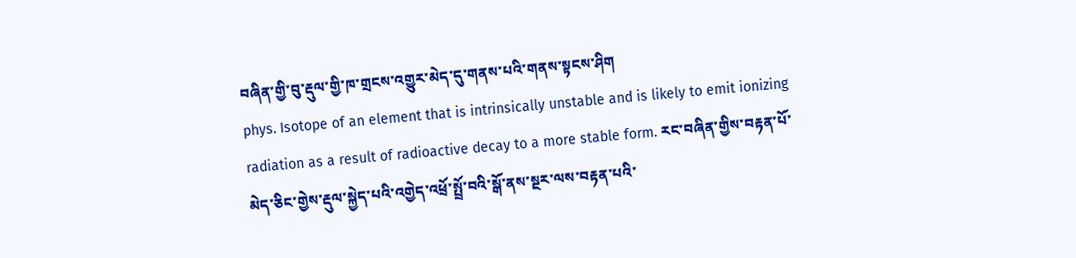བཞིན་གྱི་བུ་རྡུལ་གྱི་ཁ་གྲངས་འགྱུར་མེད་དུ་གནས་པའི་གནས་སྟངས་ཤིག
phys. Isotope of an element that is intrinsically unstable and is likely to emit ionizing radiation as a result of radioactive decay to a more stable form. རང་བཞིན་གྱིས་བརྟན་པོ་མེད་ཅིང་གྱེས་རྡུལ་སྐྱེད་པའི་འགྱེད་འཕྲོ་སྤྲོ་བའི་སྒོ་ནས་སྔར་ལས་བརྟན་པའི་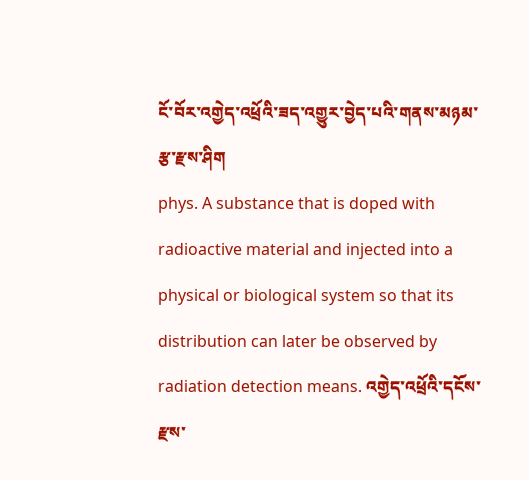ངོ་བོར་འགྱེད་འཕྲོའི་ཟད་འགྱུར་བྱེད་པའི་གནས་མཉམ་རྩ་རྫས་ཤིག
phys. A substance that is doped with radioactive material and injected into a physical or biological system so that its distribution can later be observed by radiation detection means. འགྱེད་འཕྲོའི་དངོས་རྫས་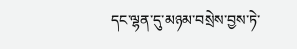དང་ལྷན་དུ་མཉམ་བསྲེས་བྱས་ཏེ་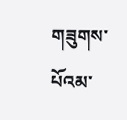གཟུགས་པོའམ་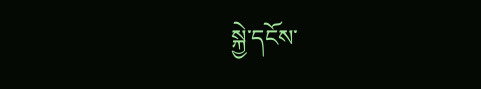སྐྱེ་དངོས་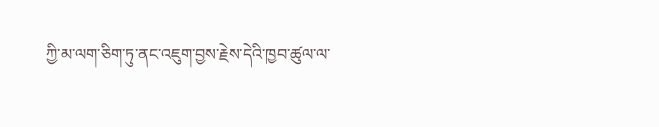ཀྱི་མ་ལག་ཅིག་ཏུ་ནང་འཇུག་བྱས་རྗེས་དེའི་ཁྱབ་ཚུལ་ལ་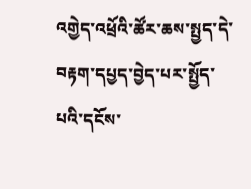འགྱེད་འཕྲོའི་ཚོར་ཆས་སྤྱད་དེ་བརྟག་དཔྱད་བྱེད་པར་སྤྱོད་པའི་དངོས་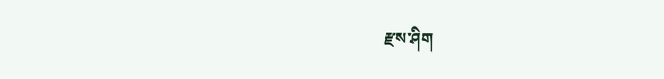རྫས་ཤིག